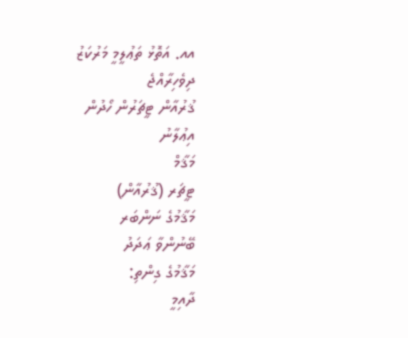އއ. އަތޮޅު ތަޢުލީމީ މަރުކަޒު
ދިވެހިރާއްޖެ
ޤުރުއާން ޓީޗަރުން ހޯދުން
އިޢުލާނު
މަޤާމް
ޓީޗަރ (ޤުރުއާން)
މަޤާމުގެ ނަންބަރ
ބޭނުންވާ ޢަދަދު
މަޤާމުގެ ގިންތި:
ދާއިމީ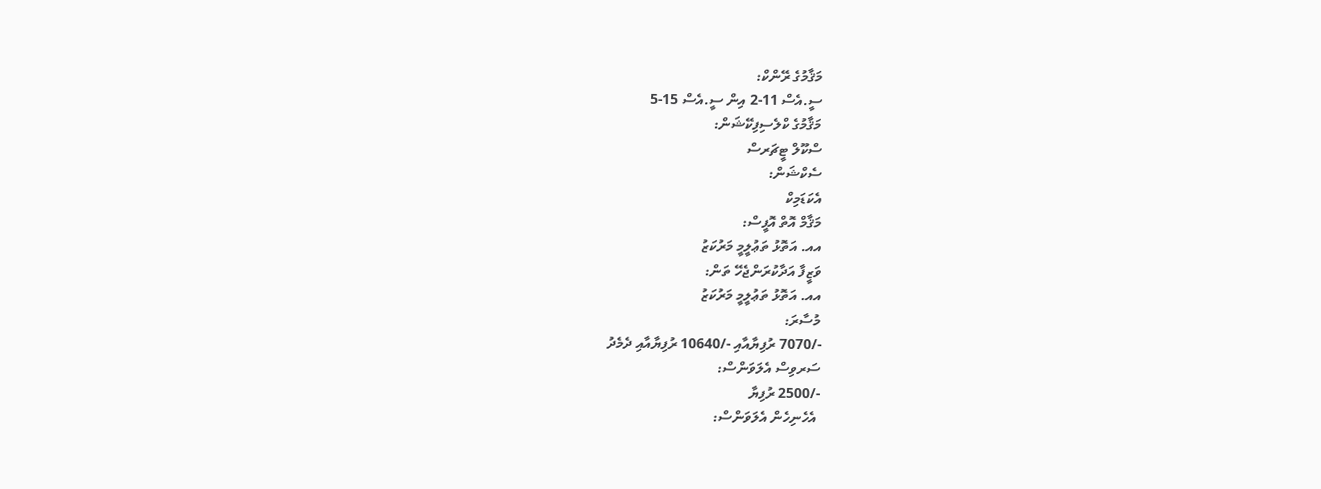މަޤާމުގެ ރޭންކް:
ސީ.އެސް 11-2 އިން ސީ.އެސް 15-5
މަޤާމުގެ ކްލެސިފިކޭޝަން:
ސްކޫލް ޓީޗަރސް
ސެކްޝަން:
އެކަޑަމިކް
މަޤާމް އޮތް އޮފީސް:
އއ. އަތޮޅު ތަޢުލީމީ މަރުކަޒު
ވަޒީފާ އަދާކުރަންޖެހޭ ތަން:
އއ. އަތޮޅު ތަޢުލީމީ މަރުކަޒު
މުސާރަ:
-/7070 ރުފިޔާއާއި -/10640 ރުފިޔާއާއި ދެމެދު
ސަރވިސް އެލަވަންސް:
-/2500 ރުފިޔާ
 އެހެނިހެން އެލަވަންސް: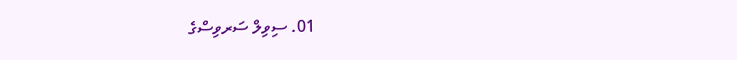01. ސިވިލް ސަރވިސްގެ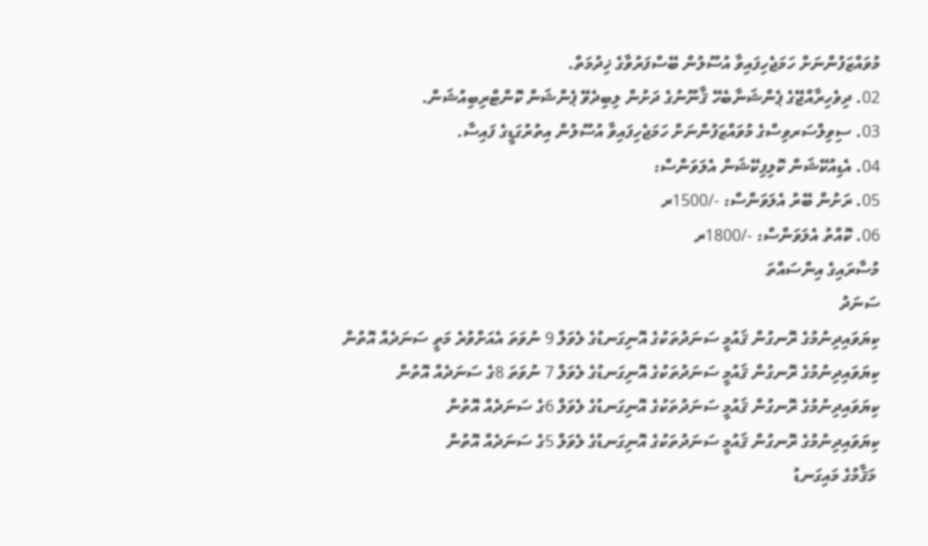މުވައްޒަފުންނަށް ހަމަޖެހިފައިވާ އުސޫލުން ބޭސްފަރުވާގެ ޚިދުމަތް.
02. ދިވެހިރާއްޖޭގެ ޕެންޝަނާބެހޭ ޤާނޫނުގެ ދަށުން ލިބިދެވޭ ޕެންޝަން ކޮންޓްރިބިއުޝަން.
03. ސިވިލްސަރވިސްގެ މުވައްޒަފުންނަށް ހަމަޖެހިފައިވާ އުސޫލުން އިތުރުގަޑީގެ ފައިސާ.
04. އެޑިއުކޭޝަން ކޮލިފިކޭޝަން އެލަވަންސް:
05. ރަށުން ބޭރު އެލަވަންސް: -/1500ރ
06. ކޮއްތު އެލަވަންސް: -/1800ރ
މުސާރައިގެ އިންސައްތަ
ސަނަދު
ކިޔަވައިދިނުމުގެ ރޮނގުން ޤައުމީ ސަނަދުތަކުގެ އޮނިގަނޑުގެ ލެވަލް 9 ނުވަތަ އެއަށްވުރެ މަތީ ސަނަދެއް އޮތުން
ކިޔަވައިދިނުމުގެ ރޮނގުން ޤައުމީ ސަނަދުތަކުގެ އޮނިގަނޑުގެ ލެވަލް 7 ނުވަތަ 8ގެ ސަނަދެއް އޮތުން
ކިޔަވައިދިނުމުގެ ރޮނގުން ޤައުމީ ސަނަދުތަކުގެ އޮނިގަނޑުގެ ލެވަލް 6ގެ ސަނަދެއް އޮތުން
ކިޔަވައިދިނުމުގެ ރޮނގުން ޤައުމީ ސަނަދުތަކުގެ އޮނިގަނޑުގެ ލެވަލް 5ގެ ސަނަދެއް އޮތުން
 މަޤާމުގެ މައިގަނޑު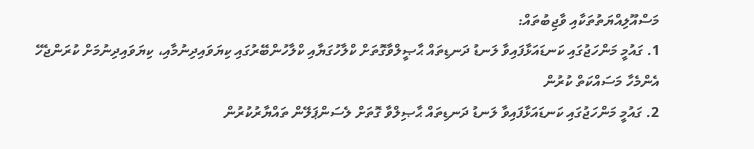މަސްއޫލިއްޔަތުތަކާއި ވާޖިބުތައް:
1. ގައުމީ މަންހަޖުގައި ކަނޑައަޅާފައިވާ ލަނޑު ދަނޑިތައް ޙާޞީލްވާގޮތަށް ކްލާހުގަޔާއި ކްލާހުންބޭރުގައި ކިޔަވައިދިނުމާއި، ކިޔަވައިދިނުމަށް ކުރަންޖެހޭ އެންމެހާ މަސައްކަތް ކުރުން
2. ގައުމީ މަންހަޖުގައި ކަނޑައަޅާފައިވާ ލަނޑު ދަނޑިތައް ޙާޞިލްވާ ގޮތަށް ލެސަންޕަލޭން ތައްޔާރުކުރުން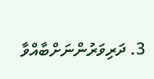3. ދަރިވަރުންނަށްބާއްވާ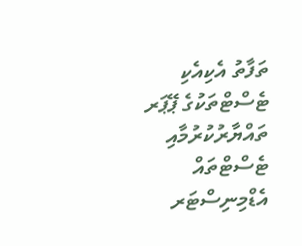ތަފާތު އެކިއެކި ޓެސްޓްތަކުގެ ޕޭޕަރ ތައްޔާރުކުރުމާއި ޓެސްޓްތައް އެޑްމިނިސްޓަރ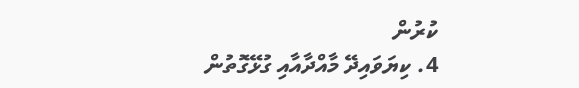ކުރުން
4. ކިޔަވައިދޭ މާއްދާއާއި ގުޅޭގޮތުން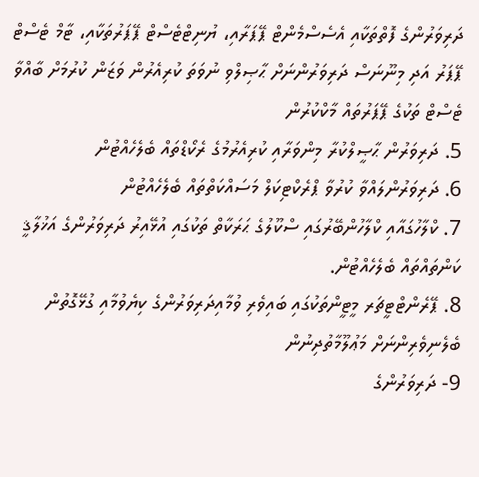ދަރިވަރުންގެ ފޮތްތަކާއި އެސެސްމެންޓް ޕޭޕަރާއި، ޔުނިޓްޓެސްޓް ޕޭޕަރުތަކާއި، ޓާމް ޓެސްޓް ޕޭޕަރު އަދި މިނޫނަސް ދަރިވަރުންނަށް ޙާޞިލްވި ނުވަތަ ކުރިއެރުން ވަޒަން ކުރުމަށް ބާއްވާ ޓެސްޓް ތަކުގެ ޕޭޕަރުތައް މާކްކުރުން
5. ދަރިވަރުން ޙާޞީލްކުރާ މިންވަރާއި ކުރިއެރުމުގެ ރެކޯޑްތައް ބެލެހެއްޓުން
6. ދަރިވަރުންލައްވާ ކުރުވާ ޕްރެކްޓިކަލް މަސައްކަތްތައް ބެލެހެއްޓުން
7. ކްލާހުގައާއި ކްލާހުންބޭރުގައި ސްކޫލުގެ ޙަރަކާތް ތަކުގައި އުޅޭއިރު ދަރިވަރުންގެ އަޚުލާޤީ ކަންތައްތައް ބެލެހެއްޓުން.
8. ޕޭރެންޓްޓީޗަރ މީޓީންތަކުގައި ބައިވެރި ވުމާއިދަރިވަރުންގެ ކިޔެވުމާއި ގުޅޭގޮތުން ބެލެނިވެރިންނަށް މަޢުލޫމާތުދިނުން
9- ދަރިވަރުންގެ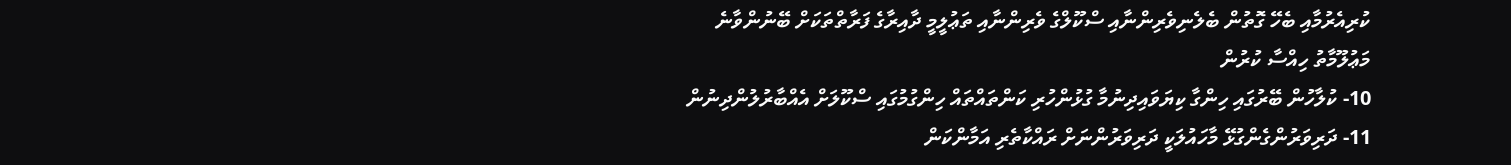ކުރިއެރުމާއި ބެހޭ ގޮތުން ބެލެނިވެރިންނާއި ސްކޫލްގެ ވެރިންނާއި ތަޢުލީމީ ދާއިރާގެ ފަރާތްތަކަށް ބޭނުންވާނެ މަޢުލޫމާތު ހިއްސާ ކުރުން
10- ކުލާހުން ބޭރުގައި ހިންގާ ކިޔަވައިދިނުމާ ގުޅުންހުރި ކަންތައްތައް ހިންގުމުގައި ސްކޫލަށް އެއްބާރުލުންދިނުން
11- ދަރިވަރުންގެންގުޅޭ މާހައުލަކީ ދަރިވަރުންނަށް ރައްކާތެރި އަމާންކަން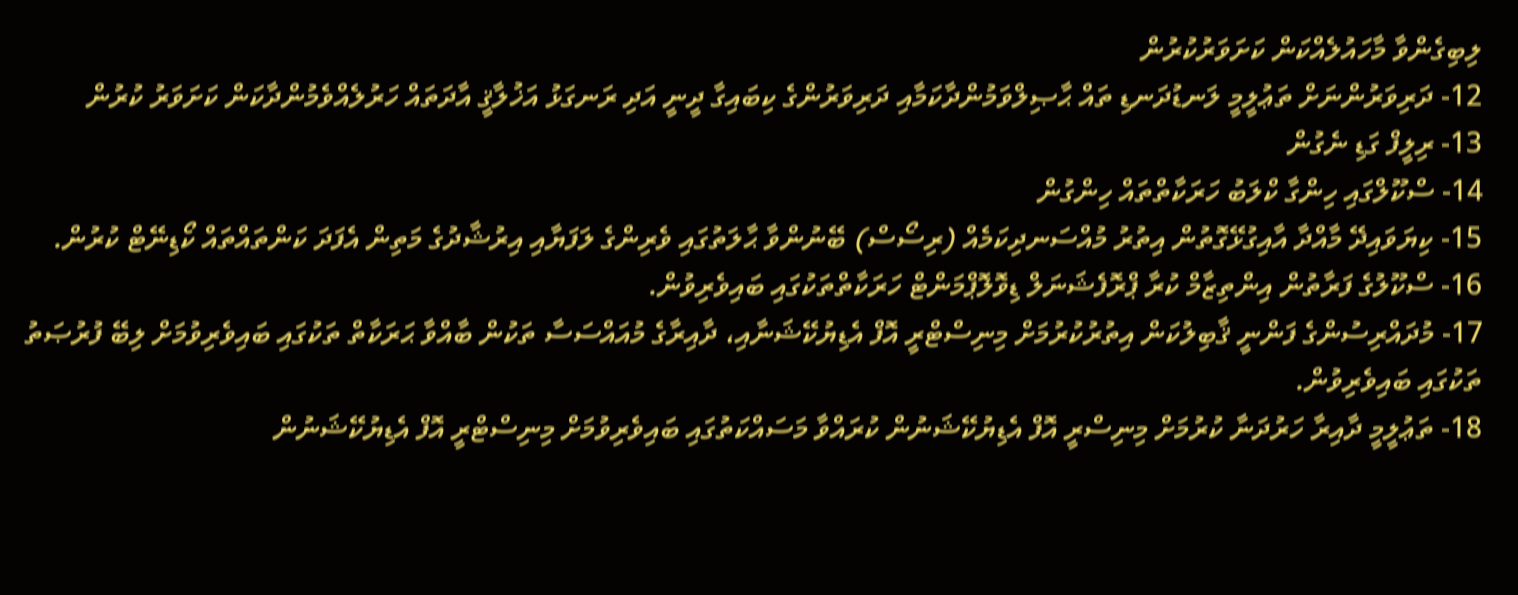ލިބިގެންވާ މާހައުލެއްކަން ކަށަވަރުކުރުން
12- ދަރިވަރުންނަށް ތަޢުލީމީ ލަނޑުދަނޑި ތައް ޙާޞިލްވަމުންދާކަމާއި ދަރިވަރުންގެ ކިބައިގާ ދީނީ އަދި ރަނގަޅު އަޚުލާޤީ އާދަތައް ހަރުލެއްވެމުންދާކަން ކަށަވަރު ކުރުން
13- ރިލީފް ގަޑި ނެގުން
14- ސްކޫލްގައި ހިންގާ ކްލަބު ހަރަކާތްތައް ހިންގުން
15- ކިޔަވައިދޭ މާއްދާ އާއިގުޅޭގޮތުން އިތުރު މުއްސަނދިކަމެއް (ރިސޯސް) ބޭނުންވާ ޙާލަތުގައި ވެރިންގެ ލަފަޔާއި އިރުޝާދުގެ މަތިން އެފަދަ ކަންތައްތައް ކޯޑިނޭޓް ކުރުން.
16- ސްކޫލުގެ ފަރާތުން އިންތިޒާމް ކުރާ ޕްރޮފެޝަނަލް ޑިވޮލޮޕްމަންޓް ހަރަކާތްތަކުގައި ބައިވެރިވުން.
17- މުދައްރިސުންގެ ފަންނީ ޤާބިލުކަން އިތުރުކުރުމަށް މިނިސްޓްރީ އޮފް އެޑިޔުކޭޝަނާއި، ދާއިރާގެ މުއައްސަސާ ތަކުން ބާއްވާ ޙަރަކާތް ތަކުގައި ބައިވެރިވުމަށް ލިބޭ ފުރުޞަތު ތަކުގައި ބައިވެރިވުން.
18- ތަޢުލީމީ ދާއިރާ ހަރުދަނާ ކުރުމަށް މިނިސްރީ އޮފް އެޑިޔުކޭޝަނުން ކުރައްވާ މަސައްކަތުގައި ބައިވެރިވުމަށް މިނިސްޓްރީ އޮފް އެޑިޔުކޭޝަނުން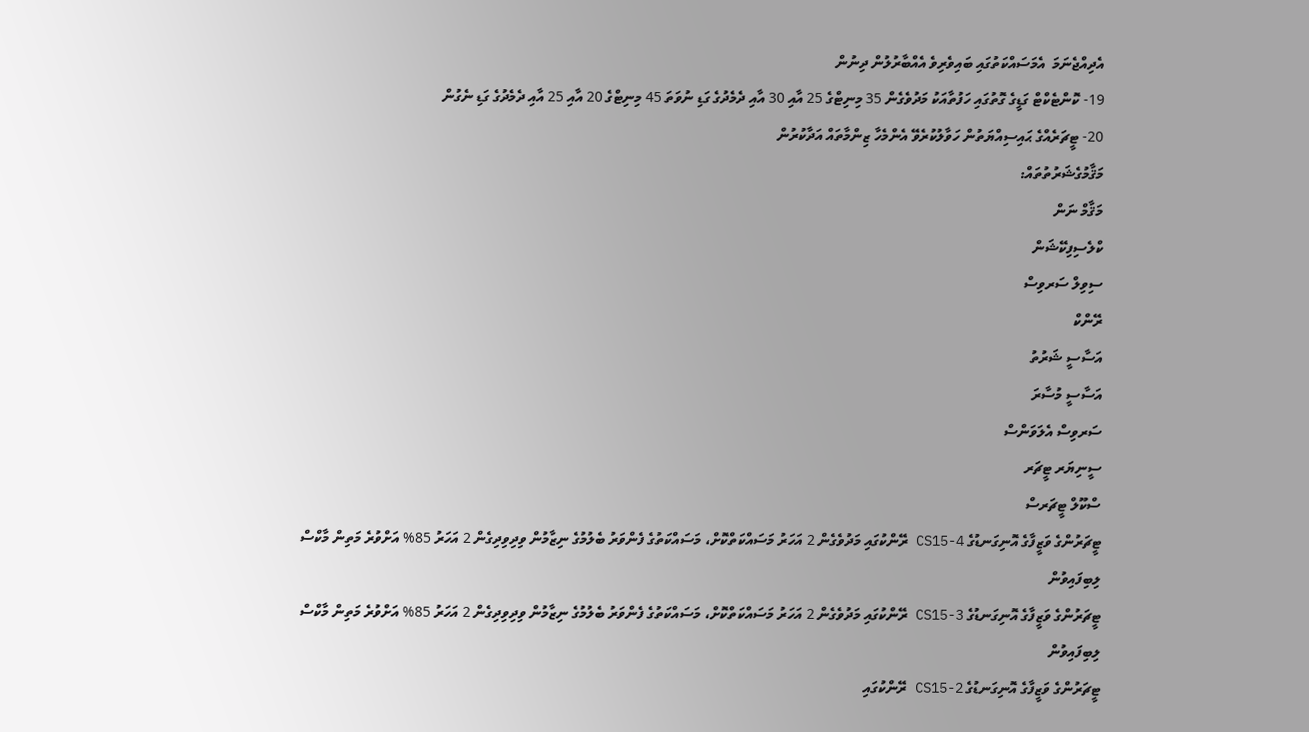އެދިއްޖެނަމަ  އެމަސައްކަތުގައި ބައިވެރިވެ އެއްބާރުލުން ދިނުން
19- ކޮންޓެކްޓް ގަޑީގެ ގޮތުގައި ހަފުތާއަކު މަދުވެގެން 35 މިނިޓްގެ 25 އާއި 30 އާއި ދެމެދުގެ ގަޑި ނުވަތަ 45 މިނިޓްގެ 20 އާއި 25 އާއި ދެމެދުގެ ގަޑި ނެގުން
20- ޓީޗަރެއްގެ ޙައިސިއްޔަތުން ހަވާލުކުރެވޭ އެންމެހާ ޒިންމާތައް އަދާކުރުން
މަޤާމުގެޝަރުތުތައް:
މަޤާމް ނަން
ކްލެސިފިކޭޝަން
ސިވިލް ސަރވިސް
ރޭންކް
އަސާސީ ޝަރުތު
އަސާސީ މުސާރަ
ސަރވިސް އެލަވަންސް
ސީނިޔަރ ޓީޗަރ
ސްކޫލް ޓީޗަރސް
ޓީޗަރުންގެ ވަޒީފާގެ އޮނިގަނޑުގެ CS15-4 ރޭންކުގައި މަދުވެގެން 2 އަހަރު މަސައްކަތްކޮށް، މަސައްކަތުގެ ފެންވަރު ބެލުމުގެ ނިޒާމުން ވިދިވިދިގެން 2 އަހަރު 85% އަށްވުރެ މަތިން މާކްސް ލިބިފައިވުން
ޓީޗަރުންގެ ވަޒީފާގެ އޮނިގަނޑުގެ CS15-3 ރޭންކުގައި މަދުވެގެން 2 އަހަރު މަސައްކަތްކޮށް، މަސައްކަތުގެ ފެންވަރު ބެލުމުގެ ނިޒާމުން ވިދިވިދިގެން 2 އަހަރު 85% އަށްވުރެ މަތިން މާކްސް ލިބިފައިވުން
ޓީޗަރުންގެ ވަޒީފާގެ އޮނިގަނޑުގެ CS15-2 ރޭންކުގައި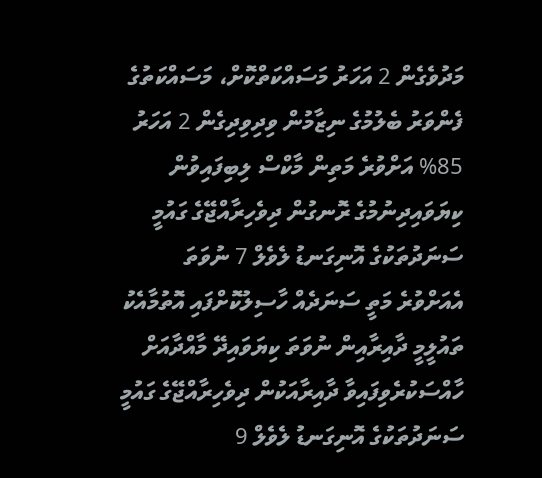މަދުވެގެން 2 އަހަރު މަސައްކަތްކޮށް، މަސައްކަތުގެ ފެންވަރު ބެލުމުގެ ނިޒާމުން ވިދިވިދިގެން 2 އަހަރު 85% އަށްވުރެ މަތިން މާކްސް ލިބިފައިވުން
ކިޔަވައިދިނުމުގެ ރޮނގުން ދިވެހިރާއްޖޭގެ ގައުމީ ސަނަދުތަކުގެ އޮނިގަނޑު ލެވެލް 7 ނުވަތަ އެއަށްވުރެ މަތީ ސަނަދެއް ހާސިލުކޮށްފައި އޮތުމާއެކު ތައުލީމީ ދާއިރާއިން ނުވަތަ ކިޔަވައިދޭ މާއްދާއަށް  ހާއްސަކުރެވިފައިވާ ދާއިރާއަކުން ދިވެހިރާއްޖޭގެ ގައުމީ ސަނަދުތަކުގެ އޮނިގަނޑު ލެވެލް 9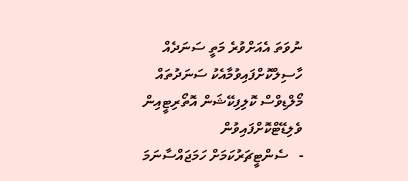ނުވަތަ އެއަށްވުރެ މަތީ ސަނަދެއް ހާސިލްކޮށްފައިވުމާއެކު ސަނަދުތައް މޯލްޑިވްސް ކޮލިފިކޭޝަން އޮތޯރިޓީއިން ވެލިޑޭޓްކޮށްފައިވުން
-   ސެންޓީޗަރުކަމަށް ހަމަޖައްސާނަމަ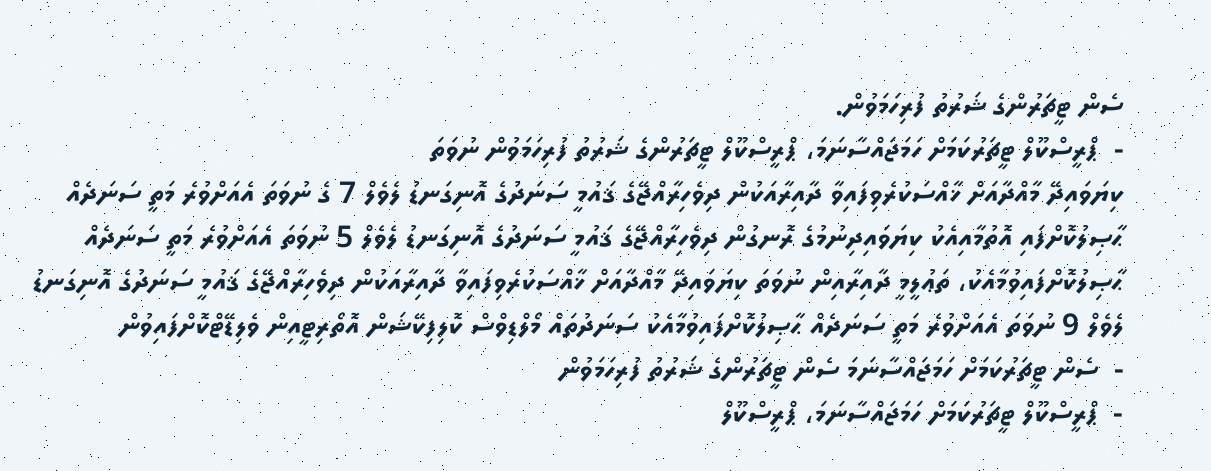ސެން ޓީޗަރުންގެ ޝަރުތު ފުރިހަމަވުން.
-  ޕްރީސްކޫލް ޓީޗަރުކަމަށް ހަމަޖައްސާނަމަ، ޕްރީސްކޫލް ޓީޗަރުންގެ ޝަރުތު ފުރިހަމަވުން ނުވަތަ
ކިޔަވައިދޭ މާއްދާއަށް ޚާއްސަކުރެވިފައިވާ ދާއިރާއަކުން ދިވެހިރާއްޖޭގެ ޤައުމީ ސަނަދުގެ އޮނިގަނޑު ލެވެލް 7 ގެ ނުވަތަ އެއަށްވުރެ މަތީ ސަނަދެއް ޙާޞިލުކޮށްފައި އޮތުމާއިއެކު ކިޔަވައިދިނުމުގެ ރޮނގުން ދިވެހިރާއްޖޭގެ ޤައުމީ ސަނަދުގެ އޮނިގަނޑު ލެވެލް 5 ނުވަތަ އެއަށްވުރެ މަތީ ސަނަދެއް ޙާޞިލުކޮށްފައިވުމާއެކު، ތަޢުލީމީ ދާއިރާއިން ނުވަތަ ކިޔަވައިދޭ މާއްދާއަށް ޚާއްސަކުރެވިފައިވާ ދާއިރާއަކުން ދިވެހިރާއްޖޭގެ ޤައުމީ ސަނަދުގެ އޮނިގަނޑު ލެވެލް 9 ނުވަތަ އެއަށްވުރެ މަތީ ސަނަދެއް ޙާޞިލުކޮށްފައިވުމާއެކު ސަނަދުތައް މޯލްޑިވްސް ކޮލިފިކޭޝަން އޮތޯރިޓީއިން ވެލިޑޭޓްކޮށްފައިވުން
-  ސެން ޓީޗަރުކަމަށް ހަމަޖައްސާނަމަ ސެން ޓީޗަރުންގެ ޝަރުތު ފުރިހަމަވުން
-  ޕްރީސްކޫލް ޓީޗަރުކަމަށް ހަމަޖައްސާނަމަ، ޕްރީސްކޫލް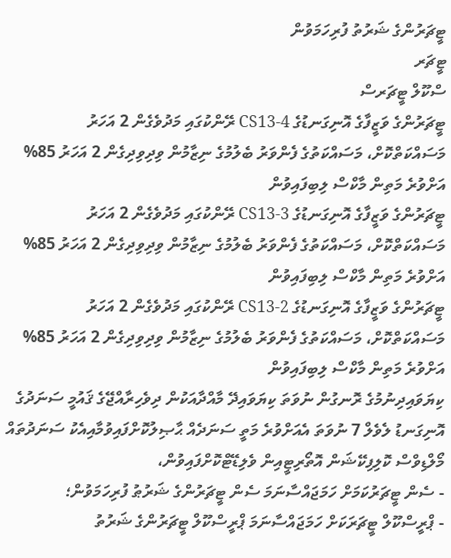ޓީޗަރުންގެ ޝަރުތު ފުރިހަމަވުން
ޓީޗަރ
ސްކޫލް ޓީޗަރސް
ޓީޗަރުންގެ ވަޒީފާގެ އޮނިގަނޑުގެ CS13-4 ރޭންކުގައި މަދުވެގެން 2 އަހަރު މަސައްކަތްކޮށް، މަސައްކަތުގެ ފެންވަރު ބެލުމުގެ ނިޒާމުން ވިދިވިދިގެން 2 އަހަރު 85% އަށްވުރެ މަތިން މާކްސް ލިބިފައިވުން
ޓީޗަރުންގެ ވަޒީފާގެ އޮނިގަނޑުގެ CS13-3 ރޭންކުގައި މަދުވެގެން 2 އަހަރު މަސައްކަތްކޮށް، މަސައްކަތުގެ ފެންވަރު ބެލުމުގެ ނިޒާމުން ވިދިވިދިގެން 2 އަހަރު 85% އަށްވުރެ މަތިން މާކްސް ލިބިފައިވުން
ޓީޗަރުންގެ ވަޒީފާގެ އޮނިގަނޑުގެ CS13-2 ރޭންކުގައި މަދުވެގެން 2 އަހަރު މަސައްކަތްކޮށް، މަސައްކަތުގެ ފެންވަރު ބެލުމުގެ ނިޒާމުން ވިދިވިދިގެން 2 އަހަރު 85% އަށްވުރެ މަތިން މާކްސް ލިބިފައިވުން
ކިޔަވައިދިނުމުގެ ރޮނގުން ނުވަތަ ކިޔަވައިދޭ މާއްދާއަކުން ދިވެހިރާއްޖޭގެ ޤައުމީ ސަނަދުގެ އޮނިގަނޑު ލެވެލް 7 ނުވަތަ އެއަށްވުރެ މަތީ ސަނަދެއް ޙާޞިލުކޮށްފައިވުމާއިއެކު ސަނަދުތައް މޯލްޑިވްސް ކޮލިފިކޭޝަން އޮތޯރިޓީއިން ވެލިޑޭޓްކޮށްފައިވުން،
- ސެން ޓީޗަރުކަމަށް ހަމަޖައްސާނަމަ ސެން ޓީޗަރުންގެ ޝަރުޠު ފުރިހަމަވުން؛
- ޕްރީސްކޫލް ޓީޗަރަކަށް ހަމަޖައްސާނަމަ ޕްރީސްކޫލް ޓީޗަރުންގެ ޝަރުތު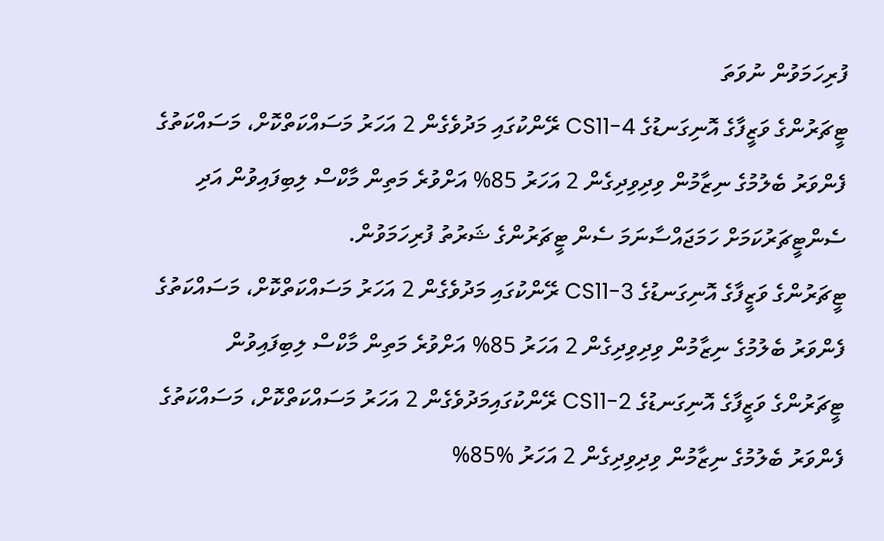ފުރިހަމަވުން ނުވަތަ
ޓީޗަރުންގެ ވަޒީފާގެ އޮނިގަނޑުގެ CS11-4 ރޭންކުގައި މަދުވެގެން 2 އަހަރު މަސައްކަތްކޮށް، މަސައްކަތުގެ ފެންވަރު ބެލުމުގެ ނިޒާމުން ވިދިވިދިގެން 2 އަހަރު 85% އަށްވުރެ މަތިން މާކްސް ލިބިފައިވުން އަދި ސެންޓީޗަރުކަމަށް ހަމަޖައްސާނަމަ ސެން ޓީޗަރުންގެ ޝަރުތު ފުރިހަމަވުން.
ޓީޗަރުންގެ ވަޒީފާގެ އޮނިގަނޑުގެ CS11-3 ރޭންކުގައި މަދުވެގެން 2 އަހަރު މަސައްކަތްކޮށް، މަސައްކަތުގެ ފެންވަރު ބެލުމުގެ ނިޒާމުން ވިދިވިދިގެން 2 އަހަރު 85% އަށްވުރެ މަތިން މާކްސް ލިބިފައިވުން
ޓީޗަރުންގެ ވަޒީފާގެ އޮނިގަނޑުގެ CS11-2 ރޭންކުގައިމަދުވެގެން 2 އަހަރު މަސައްކަތްކޮށް، މަސައްކަތުގެ ފެންވަރު ބެލުމުގެ ނިޒާމުން ވިދިވިދިގެން 2 އަހަރު %85%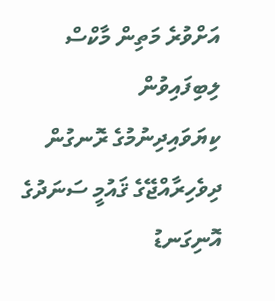އަށްވުރެ މަތިން މާކްސް ލިބިފައިވުން
ކިޔަވައިދިނުމުގެ ރޮނގުން ދިވެހިރާއްޖޭގެ ޤައުމީ ސަނަދުގެ އޮނިގަނޑު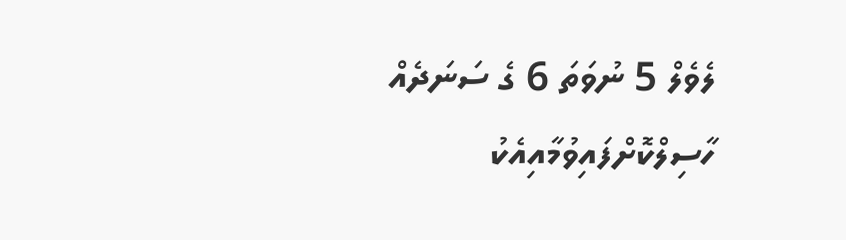ލެވެލް 5 ނުވަތަ 6 ގެ ސަނަދެއް ހާސިލްކޮށްފައިވުމާއިއެކު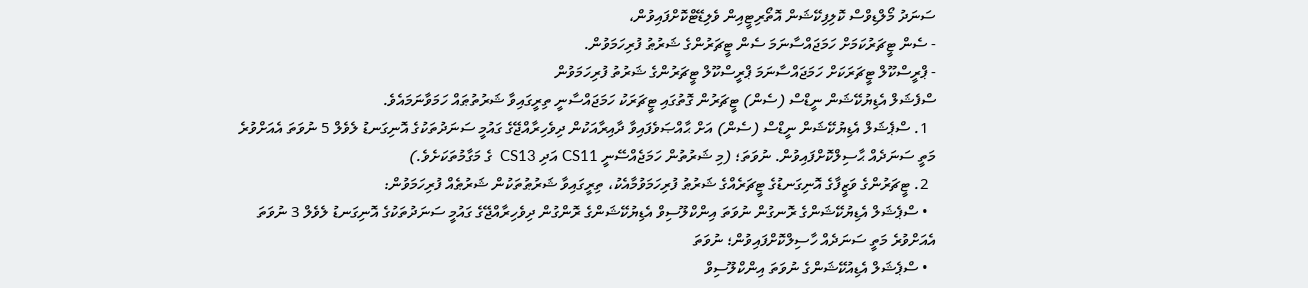ސަނަދު މޯލްޑިވްސް ކޮލިފިކޭޝަން އޮތޯރިޓީއިން ވެލިޑޭޓްކޮށްފައިވުން،
- ސެން ޓީޗަރުކަމަށް ހަމަޖައްސާނަމަ ސެން ޓީޗަރުންގެ ޝަރުޠު ފުރިހަމަވުން.
- ޕްރީސްކޫލް ޓީޗަރަކަށް ހަމަޖައްސާނަމަ ޕްރީސްކޫލް ޓީޗަރުންގެ ޝަރުތު ފުރިހަމަވުން
ސްފެޝަލް އެޑިޔުކޭޝަން ނީޑްސް (ސެން) ޓީޗަރުން ގޮތުގައި ޓީޗަރަކު ހަމަޖައްސާނީ ތިރީގައިވާ ޝަރުތުޠައް ހަމަވާނަމައެވެ.
  1. ސްޕެޝަލް އެޑިޔުކޭޝަން ނީޑްސް (ސެން) އަށް ޙާއްޞަވެފައިވާ ދާއިރާއަކުން ދިވެހިރާއްޖޭގެ ގައުމީ ސަނަދުތަކުގެ އޮނިގަނޑު ލެވެލް 5 ނުވަތަ އެއަށްވުރެ މަތީ ސަނަދެއް ޙާސިލްކޮށްފައިވުން. ނުވަތަ؛ (މި ޝަރުތުން ހަމަޖެއްސޭނީ CS11 އަދި CS13  ގެ މަގާމުތަކަށެވެ.)
  2. ޓީޗަރުންގެ ވަޒީފާގެ އޮނިގަނޑުގެ ޓީޗަރެއްގެ ޝަރުޠު ފުރިހަމަވުމާއެކު، ތިރީގައިވާ ޝަރުޠުތަކުން ޝަރުޠެއް ފުރިހަމަވުން:
  • ސްޕެޝަލް އެޑިޔުކޭޝަންގެ ރޮނގުން ނުވަތަ އިންކްލޫސިވް އެޑިޔުކޭޝަންގެ ރޮންގުން ދިވެހިރާއްޖޭގެ ގައުމީ ސަނަދުތަކުގެ އޮނިގަނޑު ލެވެލް 3 ނުވަތަ އެއަށްވުރެ މަތީ ސަނަދެއް ހާސިލްކޮށްފައިވުން؛ ނުވަތަ
  • ސްޕެޝަލް އެޑިއުކޭޝަންގެ ނުވަތަ އިންކްލޫސިވް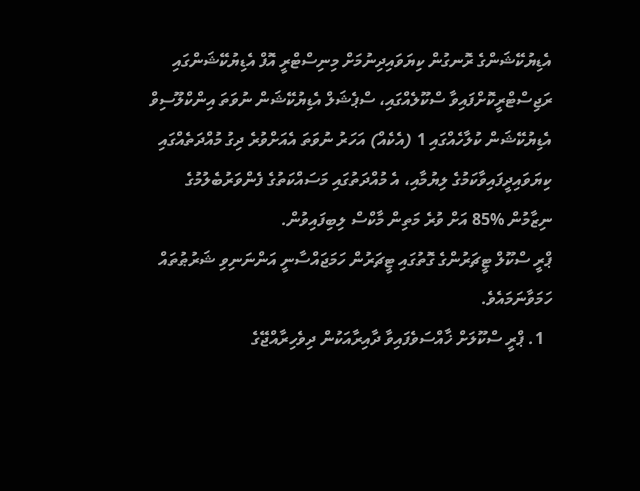އެޑިޔުކޭޝަންގެ ރޮނގުން ކިޔަވައިދިނުމަށް މިނިސްޓްރީ އޮފް އެޑިޔުކޭޝަންގައި ރަޖިސްޓްރީކޮށްފައިވާ ސްކޫލެއްގައި، ސްޕެޝަލް އެޑިޔުކޭޝަން ނުވަތަ އިންކްލޫސިވް އެޑިޔުކޭޝަން ކުލާހެއްގައި 1 (އެކެއް) އަހަރު ނުވަތަ އެއަށްވުރެ ދިގު މުއްދަތެއްގައި ކިޔަވައިދީފައިވާކަމުގެ ލިޔުމާއި، އެ މުއްދަތުގައި މަސައްކަތުގެ ފެންވަރުބެލުމުގެ ނިޒާމުން %85 އަށް ވުރެ މަތިން މާކްސް ލިބިފައިވުން.
ޕްރީ ސްކޫލް ޓީޗަރުންގެ ގޮތުގައި ޓީޗަރުން ހަމަޖައްސާނީ އަންނަނިވި ޝަރުޠުތައް ހަމަވާނަމައެވެ.
  1. ޕްރީ ސްކޫލަށް ޚާއްސަވެފައިވާ ދާއިރާއަކުން ދިވެހިރާއްޖޭގެ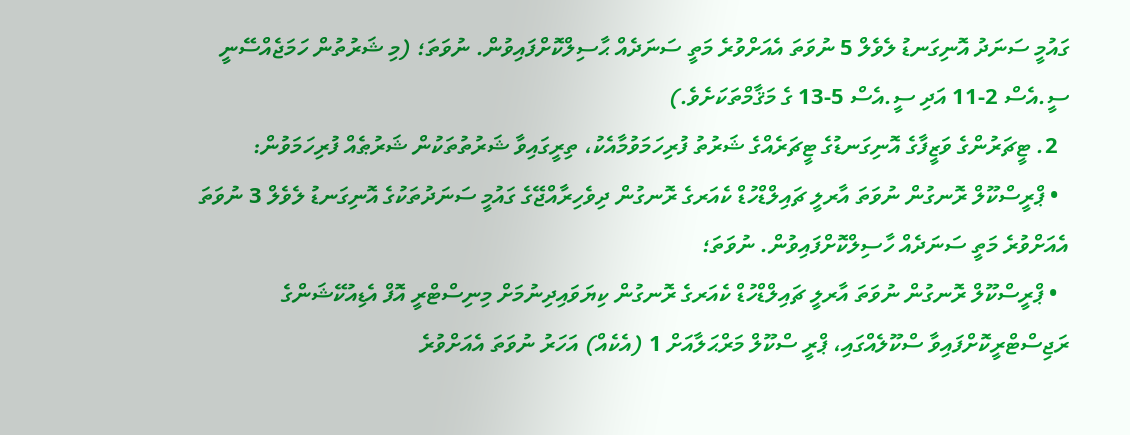ގައުމީ ސަނަދު އޮނިގަނޑު ލެވެލް 5 ނުވަތަ އެއަށްވުރެ މަތީ ސަނަދެއް ޙާސިލްކޮށްފައިވުން. ނުވަތަ؛ (މި ޝަރުތުން ހަމަޖެއްސޭނީ ސީ.އެސް 2-11 އަދި ސީ.އެސް 5-13 ގެ މަޤާމްތަކަށެވެ.)
  2. ޓީޗަރުންގެ ވަޒީފާގެ އޮނިގަނޑުގެ ޓީޗަރެއްގެ ޝަރުތު ފުރިހަމަވުމާއެކު، ތިރީގައިވާ ޝަރުތުތަކުން ޝަރުޠެއް ފުރިހަމަވުން:
  • ޕްރީސްކޫލް ރޮނގުން ނުވަތަ އާރލީ ޗައިލްޑްހުޑް ކެއަރގެ ރޮނގުން ދިވެހިރާއްޖޭގެ ގައުމީ ސަނަދުތަކުގެ އޮނިގަނޑު ލެވެލް 3 ނުވަތަ އެއަށްވުރެ މަތީ ސަނަދެއް ހާސިލްކޮށްފައިވުން. ނުވަތަ؛
  • ޕްރީސްކޫލް ރޮނގުން ނުވަތަ އާރލީ ޗައިލްޑްހުޑް ކެއަރގެ ރޮނގުން ކިޔަވައިދިނުމަށް މިނިސްޓްރީ އޮފް އެޑިއުކޭޝަންގެ ރަޖިސްޓްރީކޮށްފައިވާ ސްކޫލެއްގައި، ޕްރީ ސްކޫލް މަރްޙަލާއަށް 1 (އެކެއް) އަހަރު ނުވަތަ އެއަށްވުރެ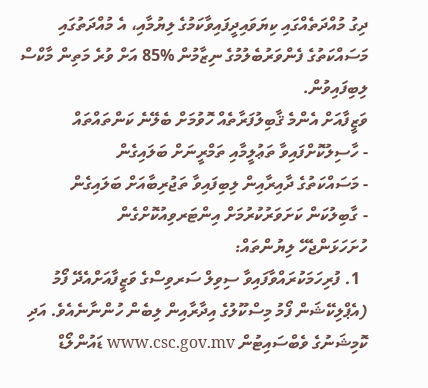ދިގު މުއްދަތެއްގައި ކިޔަވައިދީފައިވާކަމުގެ ލިޔުމާއި، އެ މުއްދަތުގައި މަސައްކަތުގެ ފެންވަރުބެލުމުގެ ނިޒާމުން %85 އަށް ވުރެ މަތިން މާކްސް ލިބިފައިވުން.
ވަޒީފާއަށް އެންމެ ޤާބިލުފަރާތެއް ހޮވުމަށް ބެލޭނެ ކަންތައްތައް
- ހާސިލުކޮށްފައިވާ ތަޢުލީމާއި ތަމްރީނަށް ބަލައިގެން
- މަސައްކަތުގެ ދާއިރާއިން ލިބިފައިވާ ތަޖުރިބާއަށް ބަލައިގެން
- ގާބިލުކަން ކަށަވަރުކުރުމަށް އިންޓަރވިއުކޮށްގެން
ހުށަހަޅަންޖެހޭ ލިޔުންތައް:
  1. ފުރިހަމަކުރައްވާފައިވާ ސިވިލް ސަރވިސްގެ ވަޒީފާއަށްއެދޭ ފޯމު (އެޕްލިކޭޝަން ފޯމު މިސްކޫލުގެ އިދާރާއިން ލިބެން ހުންނާނެއެވެ. އަދި ކޮމިޝަނުގެ ވެބްސައިޓުން www.csc.gov.mv ޑައުންލޯޑް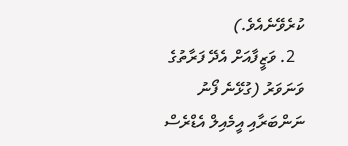ކުރެވޭނެއެވެ.)
  2. ވަޒީފާއަށް އެދޭ ފަރާތުގެ ވަނަވަރު (ގުޅޭނެ ފޯނު ނަންބަރާއި އީމެއިލް އެޑްރެސް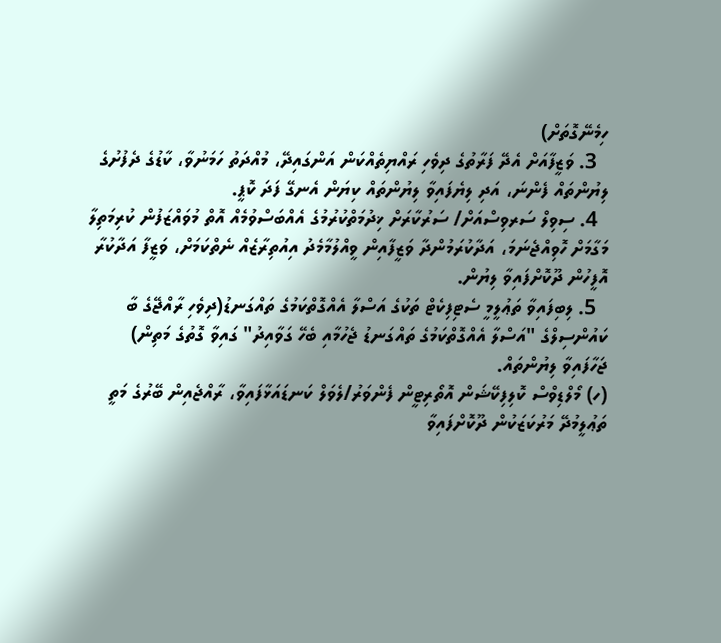ހިމެނޭގޮތަށް)
  3. ވަޒީފާއަށް އެދޭ ފަރާތުގެ ދިވެހި ރައްޔިތެއްކަން އަންގައިދޭ، މުއްދަތު ހަމަނުވާ، ކާޑުގެ ދެފުށުގެ ލިޔުންތައް ފެންނަ، އަދި ލިޔެފައިވާ ލިޔުންތައް ކިޔަން އެނގޭ ފަދަ ކޮޕީ.
  4. ސިވިލް ސަރވިސްއަށް/ ސަރުކާރަށް ޚިދުމަތްކުރުމުގެ އެއްބަސްވުމެއް އޮތް މުވައްޒަފުން ކުރިމަތިލާ މަގާމަށް ހޮވިއްޖެނަމަ، އަދާކުރަމުންދާ ވަޒީފާއިން ވީއްލުމާމެދު އިއުތިރާޒެއް ނެތްކަމަށް، ވަޒީފާ އަދާކުރާ އޮފީހުން ދޫކޮށްފައިވާ ލިޔުން.
  5. ލިބިފައިވާ ތަޢުލީމީ ސެޓިފިކެޓް ތަކުގެ އަސްލާ އެއްގޮތްކަމުގެ ތައްގަނޑު(ދިވެހި ރާއްޖޭގެ ބާ ކައުންސިލްގެ "އަސްލާ އެއްގޮތްކަމުގެ ތައްގަނޑު ޖެހުމާއި ބެހޭ ގަވާއިދު" ގައިވާ ގޮތުގެ މަތިން) ޖަހާފައިވާ ލިޔުންތައް.
(ހ) މޯލްޑިވްސް ކޮލިފިކޭޝަން އޮތޯރިޓީން ފެންވަރު/ލެވަލް ކަނޑައަޅާފައިވާ، ރާއްޖެއިން ބޭރުގެ މަތީ ތަޢުލީމުދޭ މަރުކަޒަކުން ދޫކޮށްފައިވާ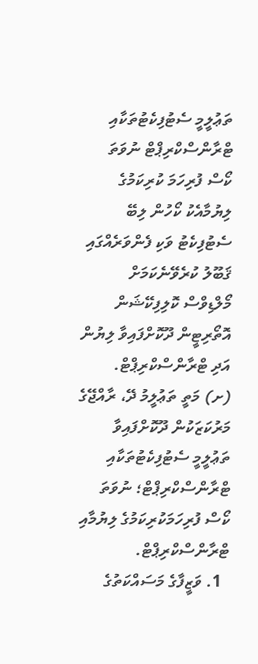ތަޢުލީމީ ސެޓުފިކެޓުތަކާއި ޓްރާންސްކްރިޕްޓް ނުވަތަ ކޯސް ފުރިހަމަ ކުރިކަމުގެ ލިޔުމާއެކު ކޯހުން ލިބޭ ސެޓުފިކެޓު ވަކި ފެންވަރެއްގައި ޤަބޫލު ކުރެވޭނެކަމަށް މޯލްޑިވްސް ކޮލިފިކޭޝަން އޮތޯރިޓީން ދޫކޮށްފައިވާ ލިޔުން އަދި ޓްރާންސްކްރިޕްޓް.
(ށ) މަތީ ތަޢުލީމު ދޭ، ރާއްޖޭގެ މަރުކަޒަކުން ދޫކޮށްފައިވާ ތަޢުލީމީ ސެޓުފިކެޓުތަކާއި ޓްރާންސްކްރިޕްޓް؛ ނުވަތަ ކޯސް ފުރިހަމަކުރިކަމުގެ ލިޔުމާއި ޓްރާންސްކްރިޕްޓް.
  1. ވަޒީފާގެ މަސައްކަތުގެ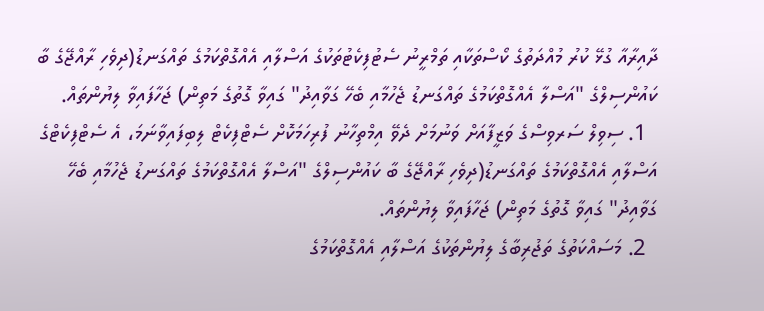ދާއިރާއާ ގުޅޭ ކުރު މުއްދަތުގެ ކޯސްތަކާއި ތަމްރީނު ސެޓުފިކެޓުތަކުގެ އަސްލާއި އެއްގޮތްކަމުގެ ތައްގަނޑު(ދިވެހި ރާއްޖޭގެ ބާ ކައުންސިލްގެ "އަސްލާ އެއްގޮތްކަމުގެ ތައްގަނޑު ޖެހުމާއި ބެހޭ ގަވާއިދު" ގައިވާ ގޮތުގެ މަތިން) ޖަހާފައިވާ ލިޔުންތައް.
  1. ސިވިލް ސަރވިސްގެ ވަޒީފާއަށް ވަނުމަށް ދެވޭ އިމްތިހާނު ފުރިހަމަކޮށް ސެޓްފިކެޓް ލިބިފައިވާނަމަ، އެ ސެޓްފިކެޓްގެ އަސްލާއި އެއްގޮތްކަމުގެ ތައްގަނޑު(ދިވެހި ރާއްޖޭގެ ބާ ކައުންސިލްގެ "އަސްލާ އެއްގޮތްކަމުގެ ތައްގަނޑު ޖެހުމާއި ބެހޭ ގަވާއިދު" ގައިވާ ގޮތުގެ މަތިން) ޖަހާފައިވާ ލިޔުންތައް.
  2. މަސައްކަތުގެ ތަޖުރިބާގެ ލިޔުންތަކުގެ އަސްލާއި އެއްގޮތްކަމުގެ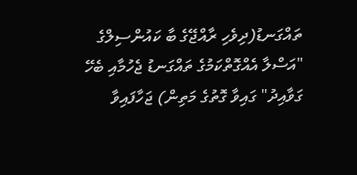ތައްގަނޑު(ދިވެހި ރާއްޖޭގެ ބާ ކައުންސިލްގެ "އަސްލާ އެއްގޮތްކަމުގެ ތައްގަނޑު ޖެހުމާއި ބެހޭ ގަވާއިދު" ގައިވާ ގޮތުގެ މަތިން) ޖަހާފައިވާ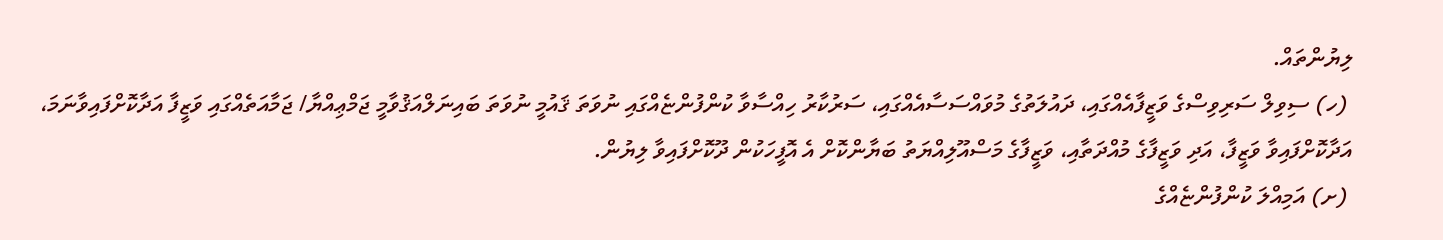ލިޔުންތައް.
 (ހ) ސިވިލް ސަރިވިސްގެ ވަޒީފާއެއްގައި، ދައުލަތުގެ މުވައްސަސާއެއްގައި، ސަރުކާރު ހިއްސާވާ ކުންފުންޏެއްގައި ނުވަތަ ޤައުމީ ނުވަތަ ބައިނަލްއަޤުވާމީ ޖަމްޢިއްޔާ/ ޖަމާއަތެއްގައި ވަޒީފާ އަދާކޮށްފައިވާނަމަ، އަދާކޮށްފައިވާ ވަޒީފާ، އަދި ވަޒީފާގެ މުއްދަތާއި، ވަޒީފާގެ މަސްއޫލިއްޔަތު ބަޔާންކޮށް އެ އޮފީހަކުން ދޫކޮށްފައިވާ ލިޔުން.
 (ށ) އަމިއްލަ ކުންފުންޏެއްގެ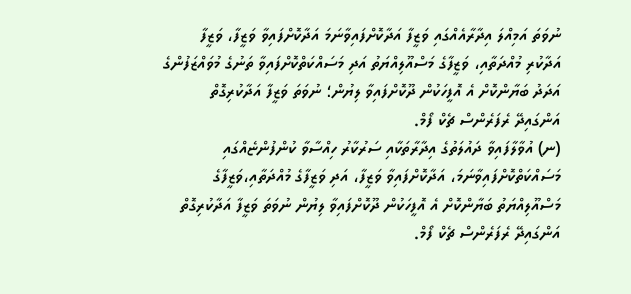ނުވަތަ އަމިއްލަ އިދާރާއެއްގައި ވަޒީފާ އަދާކޮށްފައިވާނަމަ އަދާކޮށްފައިވާ ވަޒީފާ، ވަޒީފާ އަދާކުރި މުއްދަތާއި، ވަޒީފާގެ މަސްއޫލިއްޔަތު އަދި މަސައްކަތްކޮށްފައިވާ ތަނުގެ މުވައްޒަފުންގެ އަދަދު ބަޔާންކޮށް އެ އޮފީހަކުން ދޫކޮށްފައިވާ ލިޔުން؛ ނުވަތަ ވަޒީފާ އަދާކުރިގޮތް އަންގައިދޭ ރެފަރެންސް ޗެކް ފޯމް.
(ނ) އުވާލާފައިވާ ދައުލަތުގެ އިދާރާތަކާއި ސަރުކާރު ހިއްސާވާ ކުންފުންޏެއްގައި މަސައްކަތްކޮށްފައިވާނަމަ، އަދާކޮށްފައިވާ ވަޒީފާ، އަދި ވަޒީފާގެ މުއްދަތާއި،ވަޒީފާގެ މަސްއޫލިއްޔަތު ބަޔާންކޮށް އެ އޮފީހަކުން ދޫކޮށްފައިވާ ލިޔުން ނުވަތަ ވަޒީފާ އަދާކުރިގޮތް އަންގައިދޭ ރެފަރެންސް ޗެކް ފޯމް.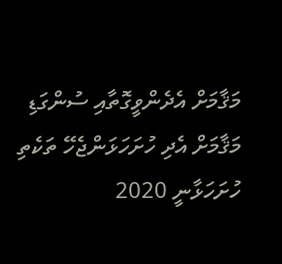މަޤާމަށް އެދެންވީގޮތާއި ސުންގަޑި
މަޤާމަށް އެދި ހުށަހަޅަންޖެހޭ ތަކެތި ހުށަހަޅާނީ 2020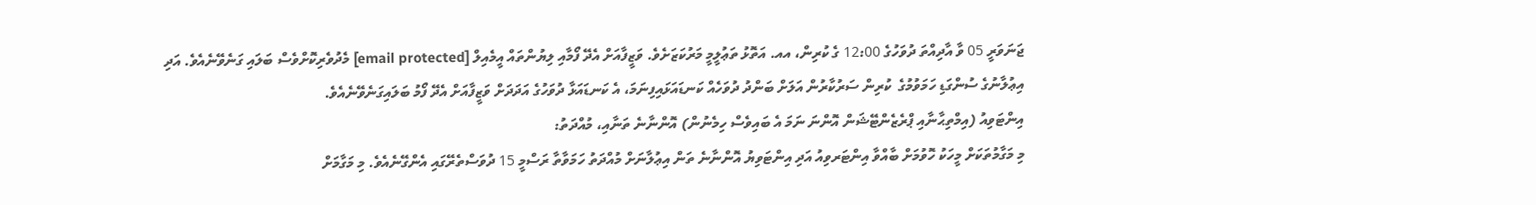ޖަނަވަރީ 05 ވާ އާދިއްތަ ދުވަހުގެ 12:00 ގެ ކުރިން، އއ. އަތޮޅު ތަޢުލީމީ މަރުކަޒަށެވެ. ވަޒީފާއަށް އެދޭ ފޯމާއި ލިޔުންތައް އީމެއިލް [email protected] މެދުވެރިކޮށްވެސް ބަލައި ގަނެވޭނެއެވެ. އަދި އިޢުލާނުގެ ސުންގަޑި ހަމަވުމުގެ  ކުރިން ސަރުކާރުން އަލަށް ބަންދު ދުވަހެއް ކަނޑައަޅައިފިނަމަ، އެ ކަނޑައަޅާ ދުވަހުގެ އަދަދަށް ވަޒީފާއަށް އެދޭ ފޯމު ބަލައިގަނެވޭނެއެވެ.
އިންޓަވިއު (އިމްތިޙާނާއި ޕްރެޒެންޓޭޝަން އޮންނަ ނަމަ އެ ބައިވެސް ހިމެނުން) އޮންނާނެ ތަނާއި، މުއްދަތު:
މި މަގާމުތަކަށް މީހަކު ހޮވުމަށް ބާއްވާ އިންޓަރވިއު އަދި އިންޓަވިޔު އޮންނާނެ ތަން އިޢުލާނަށް މުއްދަތު ހަމަވާތާ ރަސްމީ 15 ދުވަސްތެރޭގައި އެންގޭނެއެވެ. މި މަގާމަށް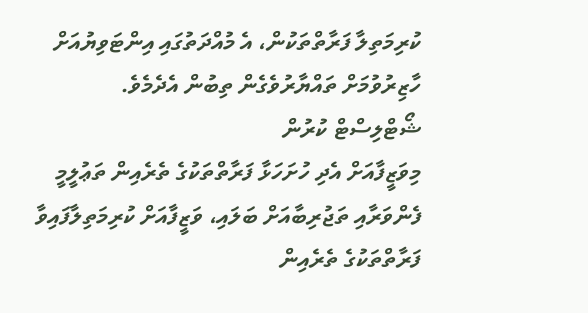ކުރިމަތިލާ ފަރާތްތަކުން، އެ މުއްދަތުގައި އިންޓަވިޔުއަށް ހާޒިރުވުމަށް ތައްޔާރުވެގެން ތިބުން އެދެމެވެ.
ޝޯޓްލިސްޓް ކުރުން
މިވަޒީފާއަށް އެދި ހުށަހަޅާ ފަރާތްތަކުގެ ތެރެއިން ތަޢުލީމީ ފެންވަރާއި ތަޖުރިބާއަށް ބަލައި، ވަޒީފާއަށް ކުރިމަތިލާފައިވާ ފަރާތްތަކުގެ ތެރެއިން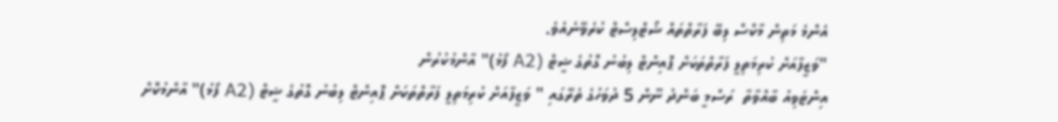އެންމެ މަތިން މާކްސް ލިބޭ ފަރާތްތައް ޝޯޓްލިސްޓް ކުރެވޭނެއެވެ.
"ވަޒީފާއަށް ކުރިމަތިލީ ފަރާތްތަކަށް ޕޮއިންޓް ލިބުނު ގޮތުގެ ޝީޓް (A2 ފޯމު)" އާންމުކުރުން
އިންޓަވިއު ބާއްވާތާ  ރަސްމީ ބަންދު ނޫން 5 ދުވަހުގެ ތެރޭގައި " ވަޒީފާއަށް ކުރިމަތިލީ ފަރާތްތަކަށް ޕޮއިންޓް ލިބުނު ގޮތުގެ ޝީޓް (A2 ފޯމު)" އާންމުކޮށް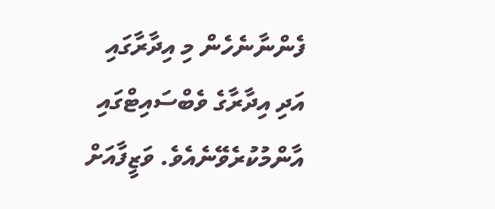ފެންނާނެހެން މި އިދާރާގައި އަދި އިދާރާގެ ވެބްސައިޓްގައި އާންމުކުރެވޭނެއެވެ. ވަޒީފާއަށް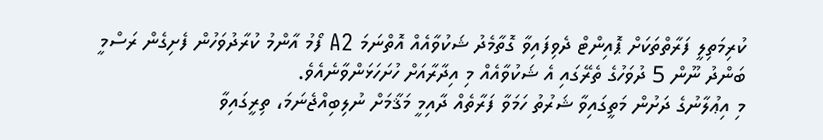ކުރިމަތިލީ ފަރާތްތަކަށް ޕޮއިންޓް ދެވިފައިވާ ގޮތާމެދު ޝަކުވާއެއް އޮތްނަމަ A2 ފޯމު އާންމު ކުރާދުވަހުން ފެށިގެން ރަސްމީ ބަންދު ނޫން 5 ދުވަހުގެ ތެރޭގައި އެ ޝަކުވާއެއް މި އިދާރާއަށް ހުށަހަޅަންވާނެއެވެ.
މި އިޢުލާނުގެ ދަށުން މަތީގައިވާ ޝަރުތު ހަމަވާ ފަރާތެއް ދާއިމީ މަޤާމަށް ނުލިބިއްޖެނަމަ، ތިރީގައިވާ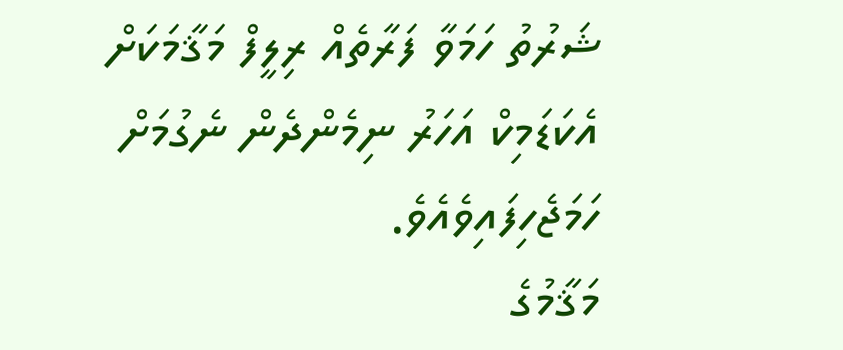ޝަރުތު ހަމަވާ ފަރާތެއް ރިލީފް މަޤާމަކަށް އެކަޑަމިކް އަހަރު ނިމެންދެން ނެގުމަށް ހަމަޖެހިފައިވެއެވެ.
މަޤާމުގެ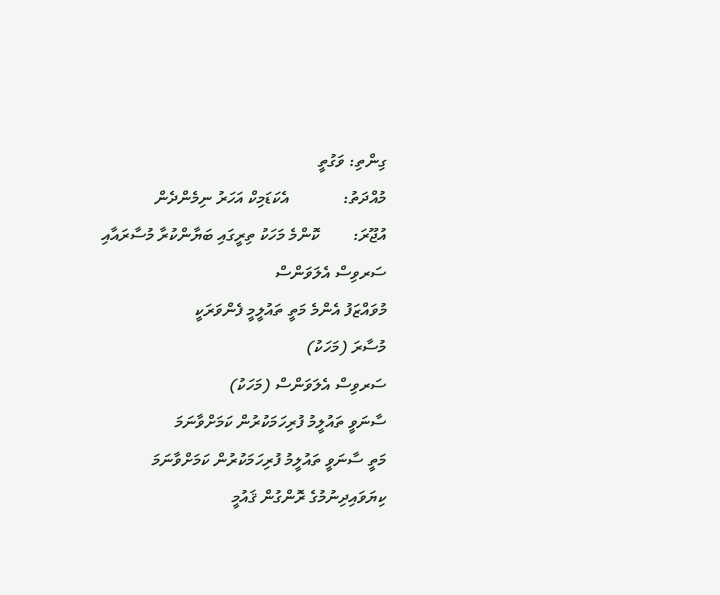ގިންތި: ވަގުތީ
މުއްދަތު:             އެކަޑަމިކް އަހަރު ނިމެންދެން
އުޖޫރަ:        ކޮންމެ މަހަކު ތިރީގައި ބަޔާންކުރާ މުސާރައާއި ސަރވިސް އެލަވަންސް
މުވައްޒަފު އެންމެ މަތީ ތައުލީމީ ފެންވަރަކީ
މުސާރަ (މަހަކު)
ސަރވިސް އެލަވަންސް (މަހަކު)
ސާނަވީ ތައުލީމު ފުރިހަމަކުރުން ކަމަށްވާނަމަ
މަތީ ސާނަވީ ތައުލީމު ފުރިހަމަކުރުން ކަމަށްވާނަމަ
ކިޔަވައިދިނުމުގެ ރޮންގުން ޤައުމީ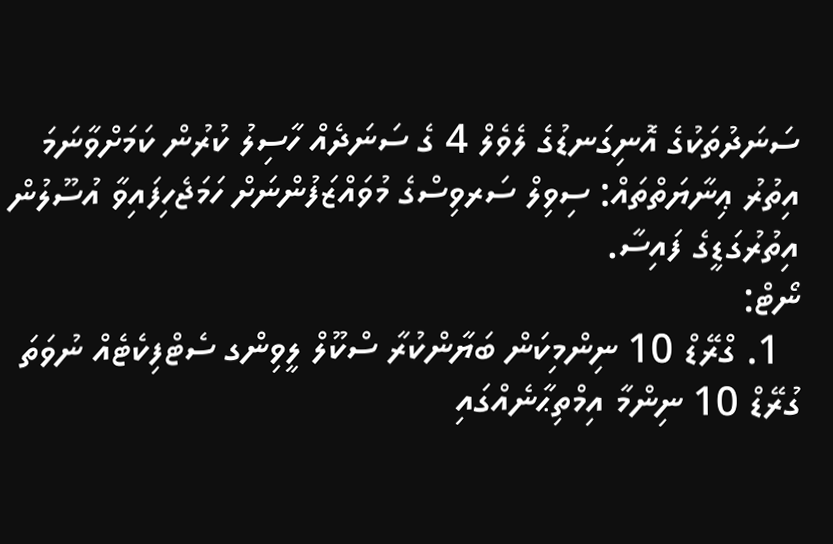ސަނަދުތަކުގެ އޮނިގަނޑުގެ ލެވެލް 4 ގެ ސަނަދެއް ހާސިލު ކުރުން ކަމަށްވާނަމަ
އިތުރު ޢިނާޔަތްތައް: ސިވިލް ސަރވިސްގެ މުވައްޒަފުންނަށް ހަމަޖެހިފައިވާ އުސޫލުން އިތުރުގަޑީގެ ފައިސާ.
ނޯޓް:
  1. ގްރޭޑް 10 ނިންމިކަން ބަޔާންކުރާ ސްކޫލް ލީވިންގ ސެޓްފިކެޓެއް ނުވަތަ ގުރޭޑް 10 ނިންމާ އިމްތިޙާނެއްގައި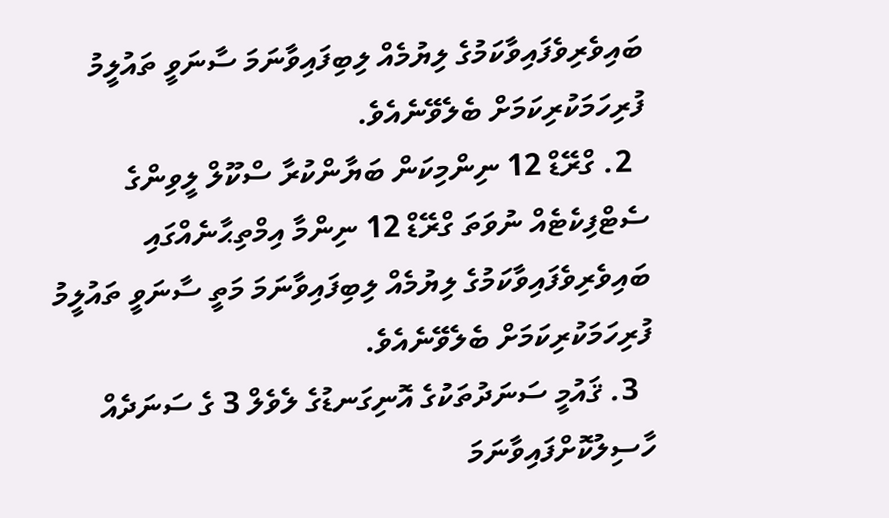ބައިވެރިވެފައިވާކަމުގެ ލިޔުމެއް ލިބިފައިވާނަމަ ސާނަވީ ތައުލީމު ފުރިހަމަކުރިކަމަށް ބެލެވޭނެއެވެ.
  2. ގްރޭޑް 12 ނިންމިކަން ބަޔާންކުރާ ސްކޫލް ލީވިންގެ ސެޓްފިކެޓެއް ނުވަތަ ގްރޭޑް 12 ނިންމާ އިމްތިޙާނެއްގައި ބައިވެރިވެފައިވާކަމުގެ ލިޔުމެއް ލިބިފައިވާނަމަ މަތީ ސާނަވީ ތައުލީމު ފުރިހަމަކުރިކަމަށް ބެލެވޭނެއެވެ.
  3. ޤައުމީ ސަނަދުތަކުގެ އޮނިގަނޑުގެ ލެވެލް 3 ގެ ސަނަދެއް ހާސިލުކޮށްފައިވާނަމަ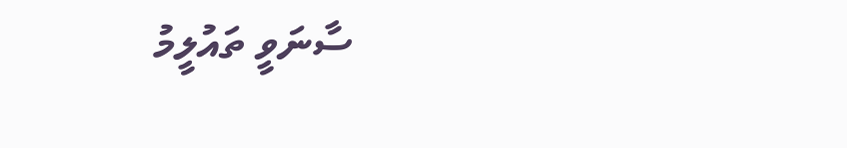ސާނަވީ ތައުލީމު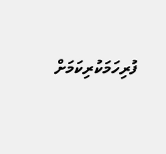ފުރިހަމަކުރިކަމަށް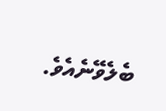ބެލެވޭނެއެވެ.